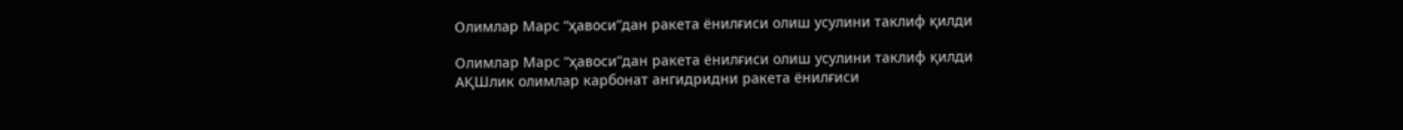Олимлар Марс “ҳавоси”дан ракета ёнилғиси олиш усулини таклиф қилди

Олимлар Марс “ҳавоси”дан ракета ёнилғиси олиш усулини таклиф қилди
АҚШлик олимлар карбонат ангидридни ракета ёнилғиси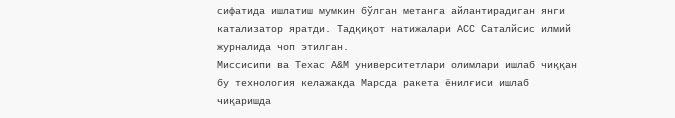сифатида ишлатиш мумкин бўлган метанга айлантирадиган янги катализатор яратди. Тадқиқот натижалари АСС Саталйсис илмий журналида чоп этилган.
Миссисипи ва Техас А&М университетлари олимлари ишлаб чиққан бу технология келажакда Марсда ракета ёнилғиси ишлаб чиқаришда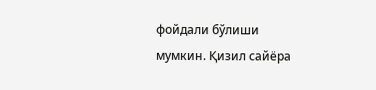фойдали бўлиши мумкин. Қизил сайёра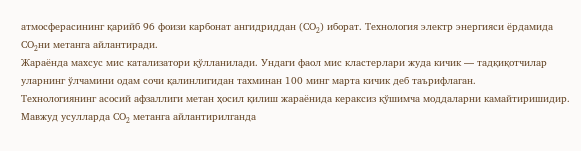атмосферасининг қарийб 96 фоизи карбонат ангидриддан (СО₂) иборат. Технология электр энергияси ёрдамида СО₂ни метанга айлантиради.
Жараёнда махсус мис катализатори қўлланилади. Ундаги фаол мис кластерлари жуда кичик — тадқиқотчилар уларнинг ўлчамини одам сочи қалинлигидан тахминан 100 минг марта кичик деб таърифлаган.
Технологиянинг асосий афзаллиги метан ҳосил қилиш жараёнида кераксиз қўшимча моддаларни камайтиришидир. Мавжуд усулларда СО₂ метанга айлантирилганда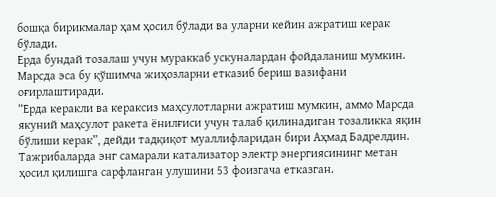бошқа бирикмалар ҳам ҳосил бўлади ва уларни кейин ажратиш керак бўлади.
Ерда бундай тозалаш учун мураккаб ускуналардан фойдаланиш мумкин. Марсда эса бу қўшимча жиҳозларни етказиб бериш вазифани оғирлаштиради.
“Ерда керакли ва кераксиз маҳсулотларни ажратиш мумкин, аммо Марсда якуний маҳсулот ракета ёнилғиси учун талаб қилинадиган тозаликка яқин бўлиши керак”, дейди тадқиқот муаллифларидан бири Аҳмад Бадрелдин.
Тажрибаларда энг самарали катализатор электр энергиясининг метан ҳосил қилишга сарфланган улушини 53 фоизгача етказган.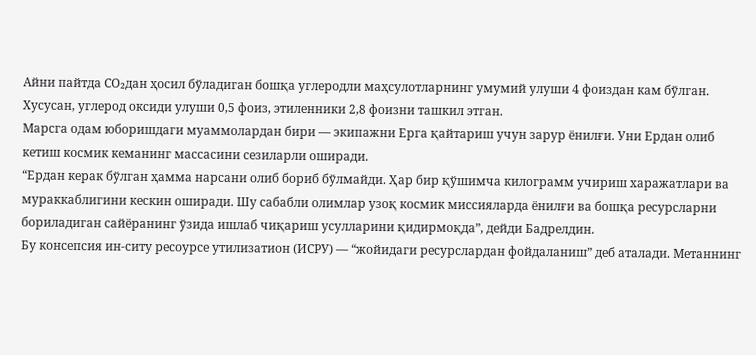Айни пайтда СО₂дан ҳосил бўладиган бошқа углеродли маҳсулотларнинг умумий улуши 4 фоиздан кам бўлган. Хусусан, углерод оксиди улуши 0,5 фоиз, этиленники 2,8 фоизни ташкил этган.
Марсга одам юборишдаги муаммолардан бири — экипажни Ерга қайтариш учун зарур ёнилғи. Уни Ердан олиб кетиш космик кеманинг массасини сезиларли оширади.
“Ердан керак бўлган ҳамма нарсани олиб бориб бўлмайди. Ҳар бир қўшимча килограмм учириш харажатлари ва мураккаблигини кескин оширади. Шу сабабли олимлар узоқ космик миссияларда ёнилғи ва бошқа ресурсларни бориладиган сайёранинг ўзида ишлаб чиқариш усулларини қидирмоқда”, дейди Бадрелдин.
Бу консепсия ин-ситу ресоурсе утилизатион (ИСРУ) — “жойидаги ресурслардан фойдаланиш” деб аталади. Метаннинг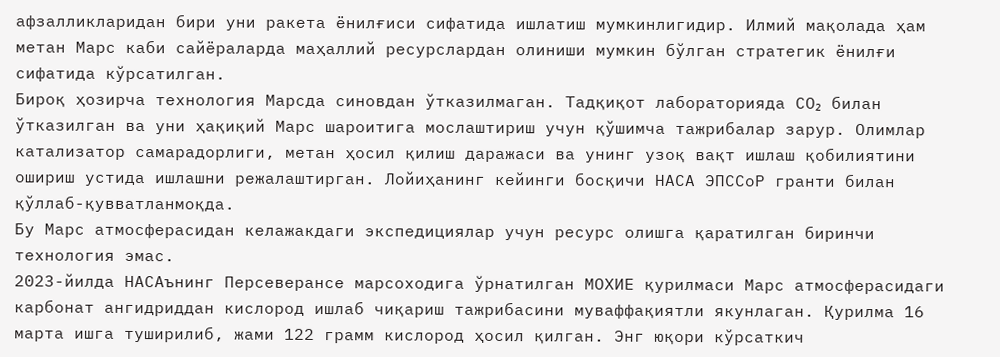афзалликларидан бири уни ракета ёнилғиси сифатида ишлатиш мумкинлигидир. Илмий мақолада ҳам метан Марс каби сайёраларда маҳаллий ресурслардан олиниши мумкин бўлган стратегик ёнилғи сифатида кўрсатилган.
Бироқ ҳозирча технология Марсда синовдан ўтказилмаган. Тадқиқот лабораторияда СО₂ билан ўтказилган ва уни ҳақиқий Марс шароитига мослаштириш учун қўшимча тажрибалар зарур. Олимлар катализатор самарадорлиги, метан ҳосил қилиш даражаси ва унинг узоқ вақт ишлаш қобилиятини ошириш устида ишлашни режалаштирган. Лойиҳанинг кейинги босқичи НАСА ЭПССоР гранти билан қўллаб-қувватланмоқда.
Бу Марс атмосферасидан келажакдаги экспедициялар учун ресурс олишга қаратилган биринчи технология эмас.
2023-йилда НАСАънинг Персеверансе марсоходига ўрнатилган МОХИЕ қурилмаси Марс атмосферасидаги карбонат ангидриддан кислород ишлаб чиқариш тажрибасини муваффақиятли якунлаган. Қурилма 16 марта ишга туширилиб, жами 122 грамм кислород ҳосил қилган. Энг юқори кўрсаткич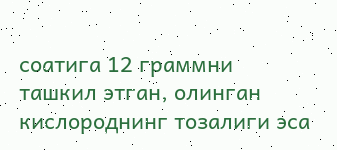соатига 12 граммни ташкил этган, олинган кислороднинг тозалиги эса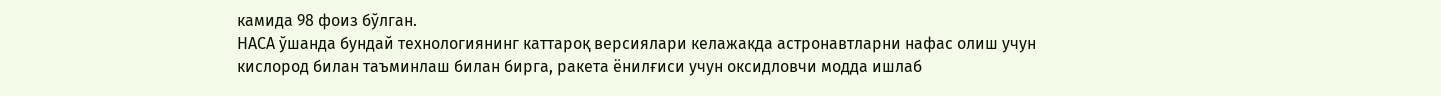камида 98 фоиз бўлган.
НАСА ўшанда бундай технологиянинг каттароқ версиялари келажакда астронавтларни нафас олиш учун кислород билан таъминлаш билан бирга, ракета ёнилғиси учун оксидловчи модда ишлаб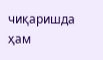чиқаришда ҳам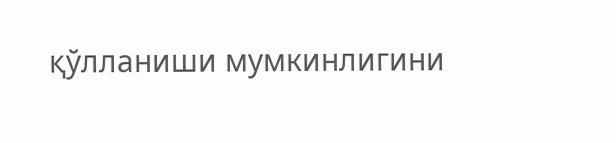қўлланиши мумкинлигини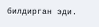билдирган эди.